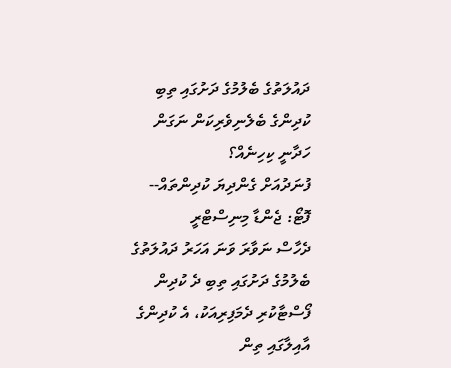ދައުލަތުގެ ބެލުމުގެ ދަށުގައި ތިބި ކުދިންގެ ބެލެނިވެރިކަން ނަގަން ހަދާނީ ކިހިނެއް؟
ފުނަދުއަށް ގެންދިޔަ ކުދިންތައް-- ފޮޓޯ: ޖެންޑާ މިނިސްޓްރީ
ދެހާސް ނަވާރަ ވަނަ އަހަރު ދައުލަތުގެ ބެލުމުގެ ދަށުގައި ތިބި ދެ ކުދިން ފޯސްޓާކުރި ދެމަފިރިއަކު، އެ ކުދިންގެ އާއިލާގައި ތިން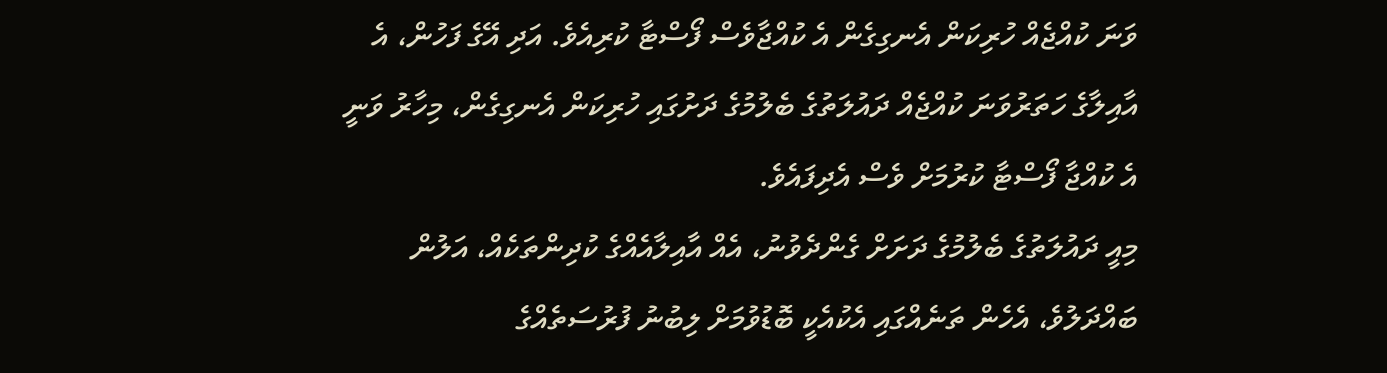ވަނަ ކުއްޖެއް ހުރިކަން އެނގިގެން އެ ކުއްޖާވެސް ފޯސްޓާ ކުރިއެވެ. އަދި އޭގެ ފަހުން، އެ އާއިލާގެ ހަތަރުވަނަ ކުއްޖެއް ދައުލަތުގެ ބެލުމުގެ ދަށުގައި ހުރިކަން އެނގިގެން، މިހާރު ވަނީ އެ ކުއްޖާ ފޯސްޓާ ކުރުމަށް ވެސް އެދިފައެވެ.
މިއީ ދައުލަތުގެ ބެލުމުގެ ދަށަށް ގެންދެވުނު، އެއް އާއިލާއެއްގެ ކުދިންތަކެއް، އަލުން ބައްދަލުވެ، އެހެން ތަނެއްގައި އެކުއެކީ ބޮޑުވުމަށް ލިބުނު ފުރުސަތެއްގެ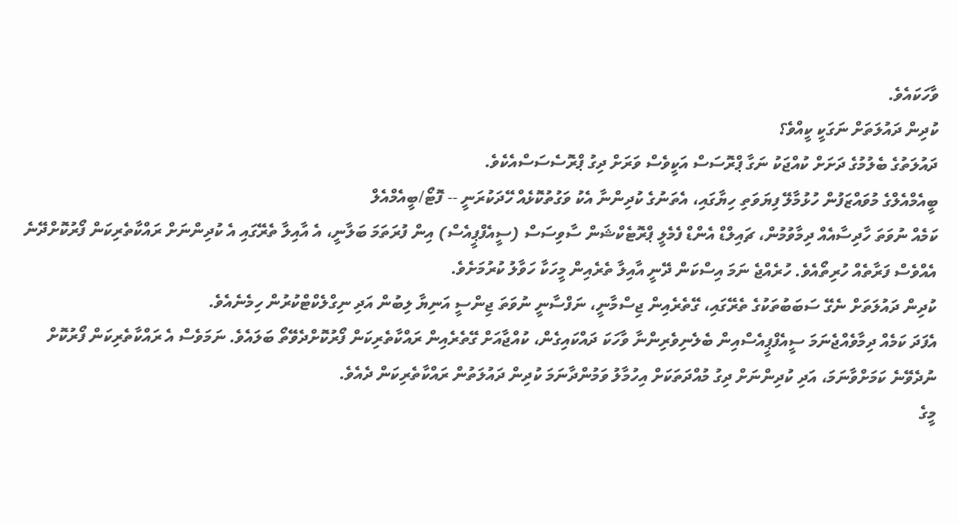ވާހަކައެވެ.
ކުދިން ދައުލަތަށް ނަގަކީ ކީއްވެ؟
ދައުލަތުގެ ބެލުމުގެ ދަށަށް ކުއްޖަކު ނަގާ ޕްރޮސަސް އަކީވެސް ވަރަށް ދިގު ޕްރޮސެސަސްއެކެވެ.
ބީއެމްއެލްގެ މުވައްޒަފުން ހުޅުމާލޭ ފިޔަވަތި ހިޔާގައި، އެތަނުގެ ކުދިންނާ އެކު ވަގުތުކޮޅެއް ހޭދަކުރަނީ -- ފޮޓޯ/ބީއެމްއެލް
ކަމެއް ނުވަތަ ހާދިސާއެއް ދިމާވުމުން، ޗައިލްޑް އެންޑް ފެމެލީ ޕްރޮޓެކްޝަން ސާވިސަސް (ސީއެފްޕީއެސް) އިން ފުރަތަމަ ބަލާނީ، އެ އާއިލާ ތެރޭގައި އެ ކުދިންނަށް ރައްކާތެރިކަން ފޯރުކޮށްދޭނެ އެއްވެސް ފަރާތެއް ހުރިތޯއެވެ. ހުރެއްޖެ ނަމަ އިސްކަން ދޭނީ އާއިލާ ތެރެއިން މީހަކާ ހަވާލު ކުރުމަށެވެ.
ކުދިން ދައުލަތަށް ނެގޭ ސަބަބުތަކުގެ ތެރޭގައި، ގޭތެރެއިން ޖިސްމާނީ، ނަފްސާނީ ނުވަތަ ޖިންސީ އަނިޔާ ލިބުން އަދި ނިގްލެކްޓްކުރުން ހިމެނެއެވެ.
އެފަދަ ކަމެއް ދިމާވެއްޖެނަމަ ސީއެފްޕީއެސްއިން ބެލެނިވެރިންނާ ވާހަކަ ދައްކައިގެން، ކުއްޖާއަށް ގޭތެރެއިން ރައްކާތެރިކަން ފޯރުކޮށްދެވޭތޯ ބަލައެވެ. ނަމަވެސް އެ ރައްކާތެރިކަން ފޯރުކޮށް ނުދެވޭނެ ކަމަށްވާނަމަ، އަދި ކުދިންނަށް ދިގު މުއްދަތަކަށް އިހުމާލު ވަމުންދާނަމަ ކުދިން ދައުލަތުން ރައްކާތެރިކަން ދެއެވެ.
މީގެ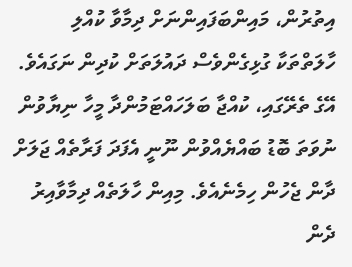އިތުރުން، މައިންބަފައިންނަށް ދިމާވާ ކުއްލި ހާލަތްތަކާ ގުޅިގެންވެސް ދައުލަތަށް ކުދިން ނަގައެވެ. އޭގެ ތެރޭގައި، ކުއްޖާ ބަލަހައްޓަމުންދާ މީހާ ނިޔާވުން ނުވަތަ ބޮޑު ބައްޔެއްވުން ނޫނީ އެފަދަ ފަރާތެއް ޖަލަށް ދާން ޖެހުން ހިމެނެއެވެ. މިއިން ހާލަތެއް ދިމާވާއިރު ދެން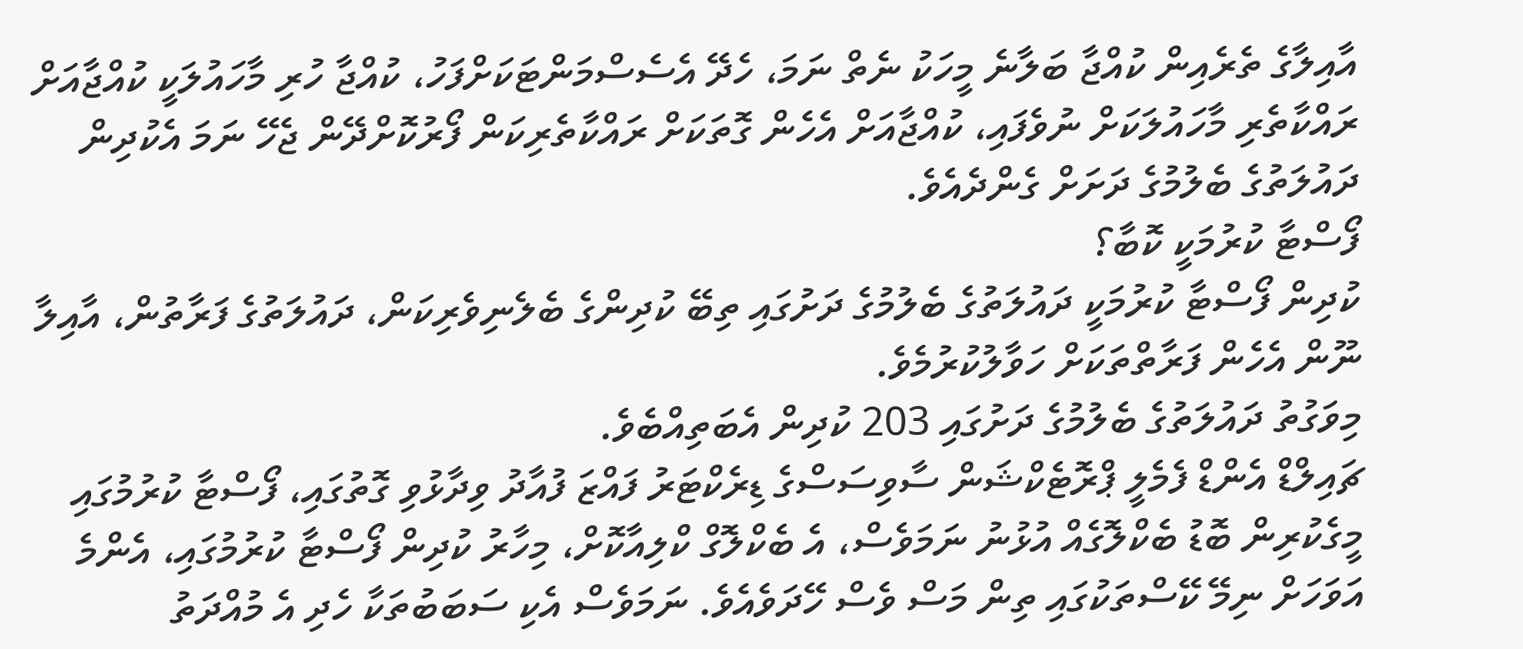އާއިލާގެ ތެރެއިން ކުއްޖާ ބަލާނެ މީހަކު ނެތް ނަމަ، ހެދޭ އެސެސްމަންޓަކަށްފަހު، ކުއްޖާ ހުރި މާހައުލަކީ ކުއްޖާއަށް ރައްކާތެރި މާހައުލަކަށް ނުވެފައި، ކުއްޖާއަށް އެހެން ގޮތަކަށް ރައްކާތެރިކަން ފޯރުކޮށްދޭން ޖެހޭ ނަމަ އެކުދިން ދައުލަތުގެ ބެލުމުގެ ދަށަށް ގެންދެއެވެ.
ފޯސްޓާ ކުރުމަކީ ކޮބާ؟
ކުދިން ފޯސްޓާ ކުރުމަކީ ދައުލަތުގެ ބެލުމުގެ ދަށުގައި ތިބޭ ކުދިންގެ ބެލެނިވެރިކަން، ދައުލަތުގެ ފަރާތުން، އާއިލާ ނޫން އެހެން ފަރާތްތަކަށް ހަވާލުކުރުމެވެ.
މިވަގުތު ދައުލަތުގެ ބެލުމުގެ ދަށުގައި 203 ކުދިން އެބަތިއްބެވެ.
ޗައިލްޑް އެންޑް ފެމެލީ ޕްރޮޓެކްޝަން ސާވިސަސްގެ ޑިރެކްޓަރު ފައްޒަ ފުއާދު ވިދާޅުވި ގޮތުގައި، ފޯސްޓާ ކުރުމުގައި މީގެކުރިން ބޮޑު ބެކްލޮގެއް އުޅުނު ނަމަވެސް، އެ ބެކްލޮގް ކްލިއާކޮށް، މިހާރު ކުދިން ފޯސްޓާ ކުރުމުގައި، އެންމެ އަވަހަށް ނިމޭ ކޭސްތަކުގައި ތިން މަސް ވެސް ހޭދަވެއެވެ. ނަމަވެސް އެކި ސަބަބުތަކާ ހެދި އެ މުއްދަތު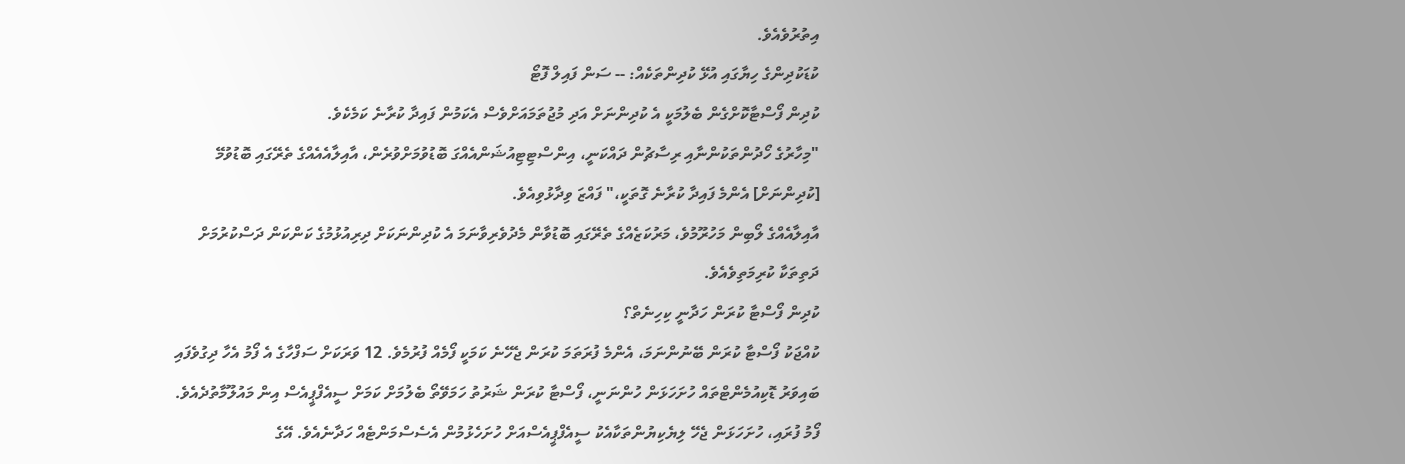އިތުރުވެއެވެ.
ކުޑަކުދިންގެ ހިޔާގައި އުޅޭ ކުދިންތަކެއް: -- ސަން ފައިލް ފޮޓޯ
ކުދިން ފޯސްޓާކޮށްގެން ބެލުމަކީ އެ ކުދިންނަށް އަދި މުޖުތަމައަށްވެސް އެކަމުން ފައިދާ ކުރާނެ ކަމެކެވެ.
"މިހާރުގެ ހޯދުންތަކުންނާއި ރިސާޗުން ދައްކަނީ، އިންސްޓިޓިއުޝަންއެއްގަ ބޮޑުވުމަށްވުރެން، އާއިލާއެއެއްގެ ތެރޭގައި ބޮޑުވުމޭ [ކުދިންނަށް] އެންމެ ފައިދާ ކުރާނެ ގޮތަކީ،" ފައްޒަ ވިދާޅުވިއެވެ.
އާއިލާއެއްގެ ލޯބިން މަހުރޫމުވެ، މަރުކަޒެއްގެ ތެރޭގައި ބޮޑުވާން މެދުވެރިވާނަމަ އެ ކުދިންނަކަށް ދިރިއުޅުމުގެ ކަންކަން ދަސްކުރުމަށް ދަތިތަކާ ކުރިމަތިވެއެވެ.
ކުދިން ފޯސްޓާ ކުރަން ހަދާނީ ކިހިނެތް؟
ކުއްޖަކު ފޯސްޓާ ކުރަން ބޭނުންނަމަ، އެންމެ ފުރަތަމަ ކުރަން ޖެހޭނެ ކަމަކީ ފޯމެއް ފުރުމެވެ. 12 ވަރަކަށް ސަފްހާގެ އެ ފޯމު އެހާ ދިގުވެފައި ބައިވަރު ޑޮކިއުމެންޓްތައް ހުށަހަޅަން ހުންނަނީ، ފޯސްޓާ ކުރަން ޝަރުތު ހަމަވޭތޯ ބެލުމަށް ކަމަށް ސީއެފްޕީއެސް އިން މައުލޫމާތުދެއެވެ.
ފޯމު ފުރައި، ހުށަހަޅަން ޖެހޭ ލިޔެކިޔުންތަކާއެކު ސީއެފްޕީއެސްއަށް ހުށަހެޅުމުން އެސެސްމަންޓެއް ހަދާނެއެވެ. އޭގެ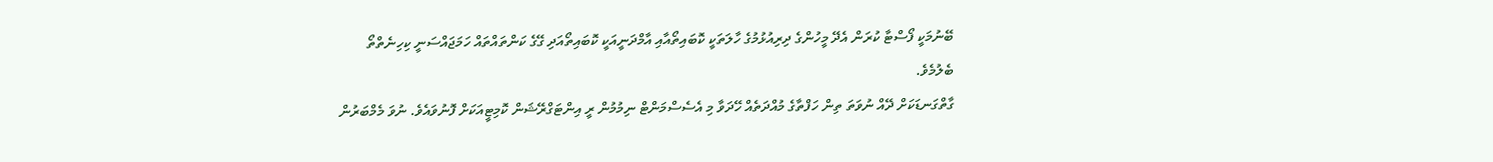ބޭނުމަކީ ފޯސްޓާ ކުރަން އެދޭ މީހުންގެ ދިރިއުޅުމުގެ ހާލަތަކީ ކޮބައިތޯއާއި އާމްދަނީއަކީ ކޮބައިތޯއަދި ގޭގެ ކަންތައްތައް ހަމަޖައްސަނީ ކިހިނެތްތޯ ބެލުމެވެ.
ގާތްގަނޑަކަށް ދޭއް ނުވަތަ ތިން ހަފްތާގެ މުއްދަތެއް ހޭދަވާ މި އެސެސްމަންޓް ނިމުމުން ރީ އިންޓަގްރޭޝަން ކޮމިޓީއަކަށް ފޮނުވައެވެ. ނުވަ މެމްބަރުން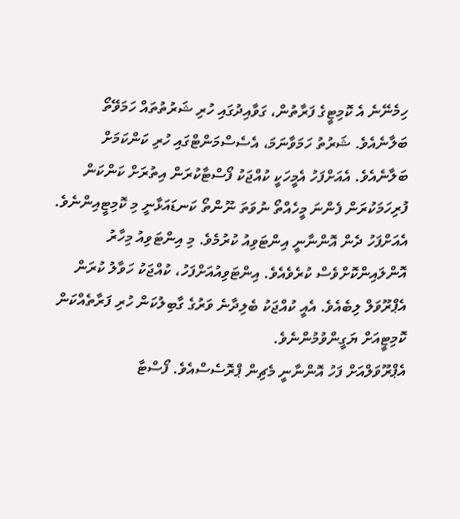ހިމެނޭނެ އެ ކޮމިޓީގެ ފަރާތުން، ގަވާއިދުގައި ހުރި ޝަރުތުތައް ހަމަވޭތޯ ބަލާނެއެވެ. ޝަރުތު ހަމަވާނަމަ، އެސެސްމަންޓްގައި ހުރި ކަންކަމަށް ބަލާނެއެވެ. އެއަށްފަހު އެމީހަކީ ކުއްޖަކު ފޯސްޓާކުރަން އިތުރަށް ކަންކަން ފުރިހަމަކުރަން ފެންނަ މީހެއްތޯ ނުވަތަ ނޫންތޯ ކަނޑައަޅާނީ މި ކޮމިޓީއިންނެވެ.
އެއަށްފަހު ދެން އޮންނާނީ އިންޓަވިއު ކުރުމެވެ. މި އިންޓަވިއު މިހާރު އޮންލައިންކޮށްވެސް ކުރެވެއެވެ. އިންޓަވިއުއަށްފަހު، ކުއްޖަކު ހަވާލު ކުރަން އެޕްރޫވަލް ލިބެއެވެ. އެއީ ކުއްޖަކު ބެލިދާނެ ވަރުގެ ގާބިލުކަން ހުރި ފަރާތެއްކަން ކޮމިޓީއަށް ޔަގީންވުމުންނެވެ.
އެޕްރޫވަލްއަށް ފަހު އޮންނާނީ މެޗިން ޕްރޮސެސްއެވެ. ފޯސްޓާ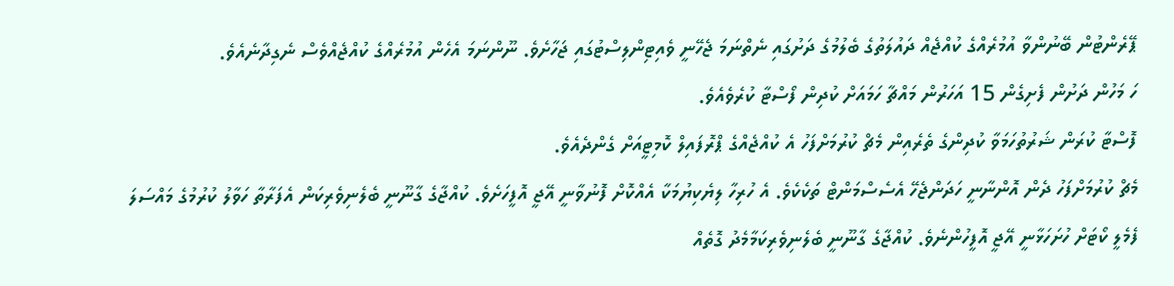ޕޭރެންޓުން ބޭނުންވާ އުމުރެއްގެ ކުއްޖެއް ދައުލަތުގެ ބެލުމުގެ ދަށުގައި ނެތްނަމަ ޖެހޭނީ ވެއިޓިންލިސްޓުގައި ޖަހާށެވެ. ނޫންނަމަ އެހެން އުމުރެއްގެ ކުއްޖެއްވެސް ނެގިދާނެއެވެ.
ހަ މަހުން ދަށުން ފެށިގެން 15 އަހަރުން މައްޗާ ހަމައަށް ކުދިން ފޯސްޓާ ކުރެވެއެވެ.
ފޮސްޓާ ކުރަން ޝަރުތުހަމަވާ ކުދިންގެ ތެރެއިން މެޗް ކުރުމަށްފަހު އެ ކުއްޖެއްގެ ޕްރޮފައިލް ކޮމިޓީއަށް ގެންދެއެވެ.
މެޗް ކުރުމަށްފަހު ދެން އޮންނާނީ ހަދަންޖެހޭ އެސެސްމަންޓް ތަކެކެވެ. އެ ހުރިހާ ލިޔެކިޔުމަކާ އެއްކޮށް ފޮނުވާނީ އޭޖީ އޮފީހަށެވެ. ކުއްޖާގެ ގާނޫނީ ބެލެނިވެރިކަން އެފަރާތާ ހަވާލު ކުރުމުގެ މައްސަލަ ފެމެލީ ކޯޓަށް ހުށަހަޅާނީ އޭޖީ އޮފީހުންނެވެ. ކުއްޖާގެ ގާނޫނީ ބެލެނިވެރިކަމާމެދު ގޮތެއް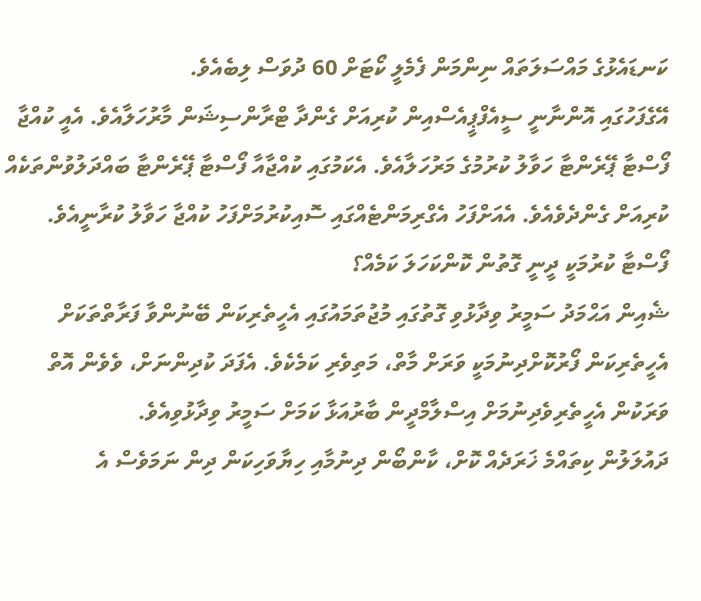ކަނޑައެޅުގެ މައްސަލަތައް ނިންމަން ފެމެލީ ކޯޓަށް 60 ދުވަސް ލިބެއެވެ.
އޭގެފަހުގައި އޮންނާނީ ސީއެފްޕީއެސްއިން ކުރިއަށް ގެންދާ ޓްރާންސިޝަން މާރުހަލާއެވެ. އެއީ ކުއްޖާ ފޯސްޓާ ޕޭރެންޓާ ހަވާލު ކުރުމުގެ މަރުހަލާއެވެ. އެކަމުގައި ކުއްޖާއާ ފޯސްޓާ ޕޭރެންޓާ ބައްދަލުވުންތަކެއް ކުރިއަށް ގެންދެވެއެވެ. އެއަށްފަހު އެގްރިމަންޓެއްގައި ސޮއިކުރުމަށްފަހު ކުއްޖާ ހަވާލު ކުރާނީއެވެ.
ފޯސްޓާ ކުރުމަކީ ދީނީ ގޮތުން ކޮންކަހަލަ ކަމެއް؟
ޝެއިން އަޙްމަދު ސަމީރު ވިދާޅުވި ގޮތުގައި މުޖުތަމައުގައި އެހީތެރިކަން ބޭނުންވާ ފަރާތްތަކަށް އެހީތެރިކަން ފޯރުކޮށްދިނުމަކީ ވަރަށް މާތް، މަތިވެރި ކަމެކެވެ. އެފަދަ ކުދިންނަށް، ވެވެން އޮތް ވަރަކުން އެހީތެރިވެދިނުމަށް އިސްލާމްދީން ބާރުއަޅާ ކަމަށް ސަމީރު ވިދާޅުވިއެވެ.
ދައުލަލުން ކިތައްމެ ޚަރަދެއް ކޮށް، ކާންބޯން ދިނުމާއި ހިޔާވަހިކަން ދިން ނަމަވެސް އެ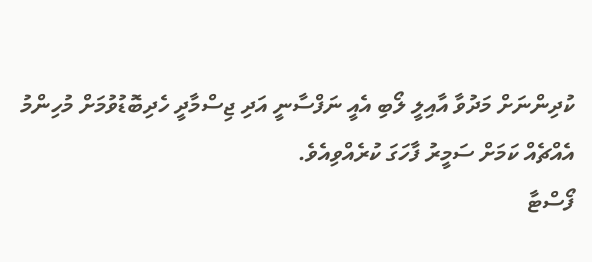ކުދިންނަށް މަދުވާ އާއިލީ ލޯބި އެއީ ނަފްސާނީ އަދި ޖިސްމާދީ ހެދިބޮޑުވުމަށް މުހިންމު އެއްޗެއް ކަމަށް ސަމީރު ފާހަގަ ކުރެއްވިއެވެ.
ފޯސްޓާ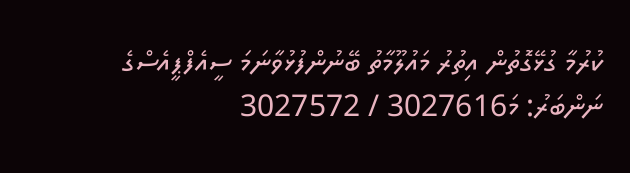ކުރުމާ ގުޅޭގޮތުން އިތުރު މައުލޫމާތު ބޭނުންފުޅުވާނަމަ ސީއެފްޕީއެސްގެ ނަންބަރު: މަ3027616 / 3027572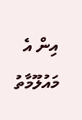އިން އެ މައުލޫމާތު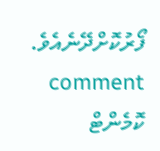ފޯރުކޮށްދޭނެއެވެ.
comment ކޮމެންޓް